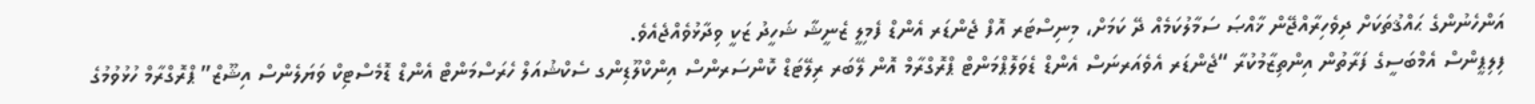އަންހެނުންގެ ޙައްޤުތަކަށް ދިވެހިރާއްޖޭން ޚާއްޞަ ސަމާލުކަމެއް ދޭ ކަމަށް، މިނިސްޓަރ އޮފް ޖެންޑަރ އެންޑް ފެމިލީ ޒެނީޝާ ޝަހީދު ޒަކީ ވިދާޅުވެއްޖެއެވެ.
ފިލިޕީންސް އެމްބަސީގެ ފަރާތުން އިންތިޒާމުކުރާ “ޖެންޑަރ އެވެއަރނަސް އެންޑް ޑެވަލޮޕްމަންޓް ޕްރޮގްރާމް އޮން ލޭބަރ ރިލޭޓަޑް ކޮންސަރންސް އިންކްލޫޑިންގ ސެކްޝުއަލް ހެރަސްމަންޓް އެންޑް ޑޮމެސްޓިކް ވަޔަލެންސް އިޝޫޒް” ޕްރޮގްރާމް ހުޅުވުމުގެ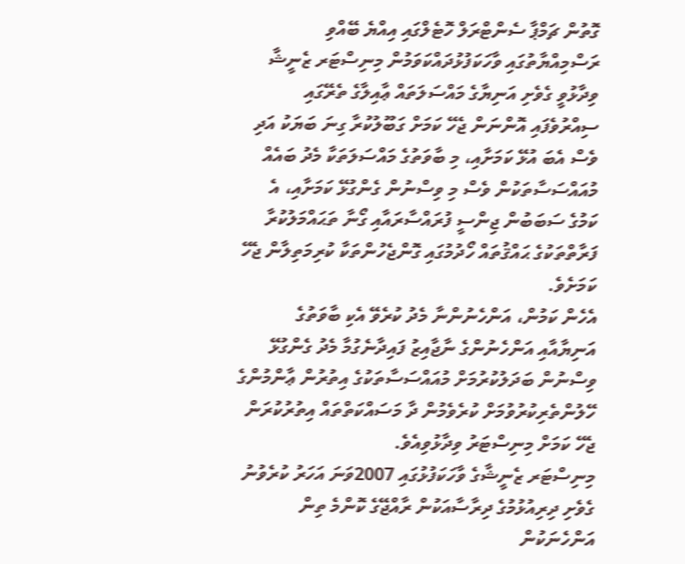ގޮތުން ޗަމްޕާ ސެންޓްރަލް ހޮޓެލްގައި އިއްޔެ ބޭއްވި ރަސްމިއްޔާތުގައި ވާހަކަފުޅުދައްކަވަމުން މިނިސްޓަރ ޒެނީޝާ ވިދާޅުވީ ގެވެށި އަނިޔާގެ މައްސަލަތައް ޢާއިލާގެ ތެރޭގައި ސިއްރުވެފައި އޮންނަން ޖެހޭ ކަމަށް ގަބޫލުކުރާ ގިނަ ބަޔަކު އަދި ވެސް އެބަ އުޅޭ ކަމަށާއި، މި ބާވަތުގެ މައްސަލަތަކާ މެދު ބައެއް މުއައްސަސާތަކުން ވެސް މި ވިސްނުން ގެންގުޅޭ ކަމަށާއި، އެ ކަމުގެ ސަބަބުން ޖިންސީ ފުރައްސާރައާއި ގޯނާ ތަޙައްމަލުކުރާ ފަރާތްތަކުގެ ޙައްޤުތައް ހޯދުމުގައި ގޮންޖެހުންތަކާ ކުރިމަތިލާން ޖެހޭ ކަމަށެވެ.
އެހެން ކަމުން، އަންހެނުންނާ މެދު ކުރެވޭ އެކި ބާވަތުގެ އަނިޔާއާއި އަންހެނުންގެ ނާޖާއިޒު ފައިދާނެގުމާ މެދު ގެންގުޅޭ ވިސްނުން ބަދަލުކުރުމަށް މުއައްސަސާތަކުގެ އިތުރުން ޢާންމުންގެ ހޭލުންތެރިކުރުވުމަށް ކުރެވެމުން ދާ މަސައްކަތްތައް އިތުރުކުރަން ޖެހޭ ކަމަށް މިނިސްޓަރު ވިދާޅުވިއެވެ.
މިނިސްޓަރ ޒެނީޝާގެ ވާހަކަފުޅުގައި 2007ވަނަ އަހަރު ކުރެވުނު ގެވެށި ދިރިއުޅުމުގެ ދިރާސާއަކުން ރާއްޖޭގެ ކޮންމެ ތިން އަންހެނަކުން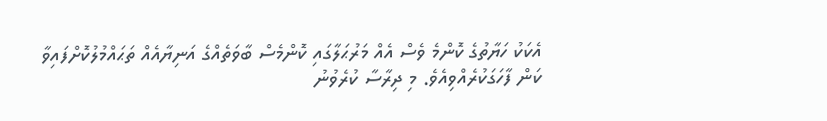އެކަކު ހަޔާތުގެ ކޮންމެ ވެސް އެއް މަރުޙަލާގައި ކޮންމެސް ބާވަތެއްގެ އަނިޔާއެއް ތަޙައްމުލުކޮށްފައިވާ ކަން ފާހަގަކުރެއްވިއެވެ. މި ދިރާސާ ކުރެވުނު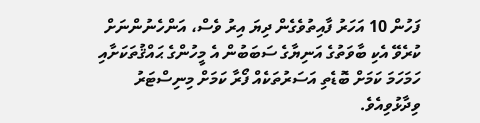ފަހުން 10 އަހަރު ފާއިތުވެގެން ދިޔަ އިރު ވެސް، އަންހެނުންނަށް ކުރެވޭ އެކި ބާވަތުގެ އަނިޔާގެ ސަބަބުން އެ މީހުންގެ ޙައްޤުތަކަށާއި ހަމަހަމަ ކަމަށް ބޮޑެތި އަސަރުތަކެއް ފޯރާ ކަމަށް މިނިސްޓަރު ވިދާޅުވިއެވެ.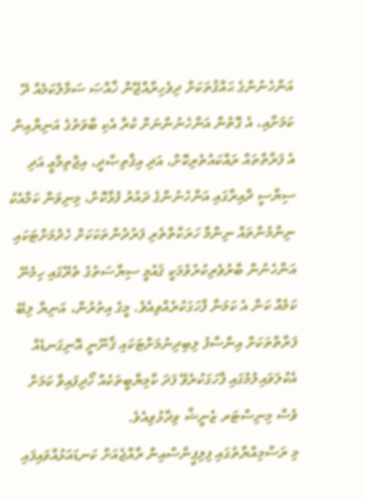އަންހެނުންގެ ޙައްޤުތަކަށް ދިވެހިރާއްޖޭން ޚާއްޞަ ސަމާލުކަމެއް ދޭ ކަމަށާއި، އެ ގޮތުން އަންހެނުންނަށް ކުރާ އެކި ބާވަތުގެ އަނިޔާއިން އެ ފަރާތްތައް ރައްކައުތެރިކޮށް، އަދި އިޤްތިޞާދީ، އިޖްތިމާޢީ އަދި ސިޔާސީ ދާއިރާގައި އަންހެނުންގެ ދައުރު ފުޅާކޮށް، މިނިވަން ކަމާއެކު ނިންމުންތައް ނިންމާ ހަރަކާތްތެރި ފަރުދުންތަކަކަށް ހެދުމަށްޓަކައި އަންހެނުން ބާރުވެރިކުރުވުމަކީ ޤައުމީ ސިޔާސަތުގެ ތެރޭގައި ހިމެނޭ ކަމެއް ކަން އެ ކަމަނާ ފާހަގަކުރެއްވިއެވެ. މީގެ އިތުރުން، އަނިޔާ ލިބޭ ފަރާތްތަކަށް އިންސާފު ލިބިދިނުމަށްޓަކައި ޤާނޫނީ އޮނިގަނޑެއް އެކުލަވައިލުމުގައި ފާހަގަކުރެވޭ ފަދަ ކާމިޔާބީތަކެއް ހޯދިފައިވާ ކަމަށް ވެސް މިނިސްޓަރ ޒެނީޝާ ވިދާޅުވިއެވެ.
މި ރަސްމިއްޔާތުގައި ފިލިޕީންސްއިން ރާއްޖެއަށް ކަނޑައަޅުއްވައިފައި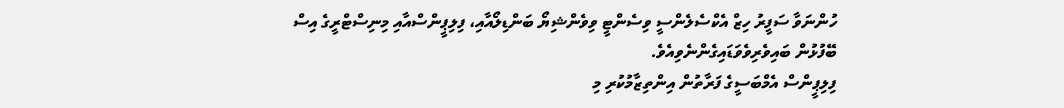ހުންނަވާ ސަފީރު ހިޒް އެކްސެލެންސީ ވިސެންޓީ ވިވެންޝިޔޯ ބަންޑިލޯއާއި، ފިލިޕީންސްއާއި މިނިސްޓްރީގެ އިސް ބޭފުޅުން ބައިވެރިވެވަޑައިގެންނެވިއެވެ.
ފިލިޕީންސް އެމްބަސީގެ ފަރާތުން އިންތިޒާމުކުރި މި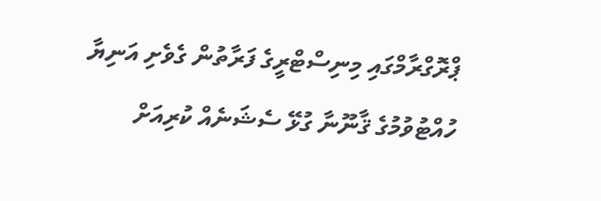ޕްރޮގްރާމްގައި މިނިސްޓްރީގެ ފަރާތުން ގެވެށި އަނިޔާ ހުއްޓުވުމުގެ ޤާނޫނާ ގުޅޭ ސެޝަނެއް ކުރިއަށް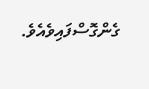ގެންގޮސްފައިވެއެވެ.